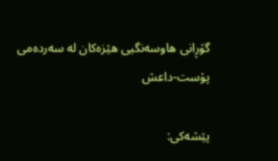گۆڕانی هاوسه‌نگیی هێزه‌كان له‌ سه‌رده‌می پۆست-داعش

پێشه‌كی: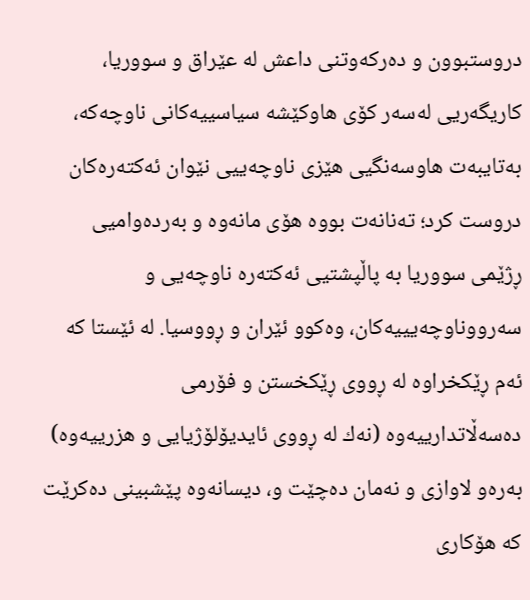دروستبوون و ده‌ركه‌وتنی داعش له‌ عێراق و سووریا، كاریگه‌ریی له‌سه‌ر كۆی هاوكێشه‌ سیاسییه‌كانی ناوچه‌كه‌، به‌تایبه‌ت هاوسه‌نگیی هێزی ناوچه‌ییی نێوان ئه‌كته‌ره‌كان دروست كرد؛ ته‌نانه‌ت بووه‌ هۆی مانه‌وه‌ و به‌رده‌وامیی ڕژێمی سووریا به‌ پاڵپشتیی ئه‌كته‌ره‌ ناوچه‌یی و سه‌رووناوچه‌یییه‌كان، وه‌كوو ئێران و ڕووسیا. له‌ ئێستا كه‌ ئه‌م ڕێكخراوه‌ له ‌ڕووی ڕێكخستن و فۆرمی ده‌سه‌ڵاتدارییه‌وه (نه‌ك له ‌ڕووی ئایدیۆلۆژیایی و هزرییه‌وه‌) به‌ره‌و لاوازی و نه‌مان ده‌چێت و، دیسانه‌وه‌ پێشبینی ده‌كرێت كه‌ هۆكاری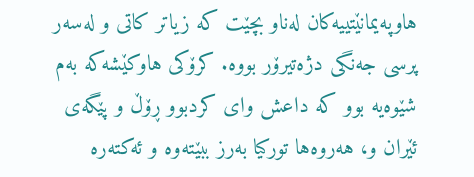هاوپه‌یمانێتییه‌كان له‌ناو بچێت كه‌ زیاتر كاتی و له‌سه‌ر پرسی جه‌نگی دژه‌تیرۆر بووه‌. كرۆكی هاوكێشه‌كه‌ به‌م شێوه‌یه‌ بوو كه‌ داعش وای كردبوو ڕۆڵ و پێگه‌ی ئێران و، هه‌روه‌ها توركیا به‌رز ببێته‌وه‌ و ئه‌كته‌ره‌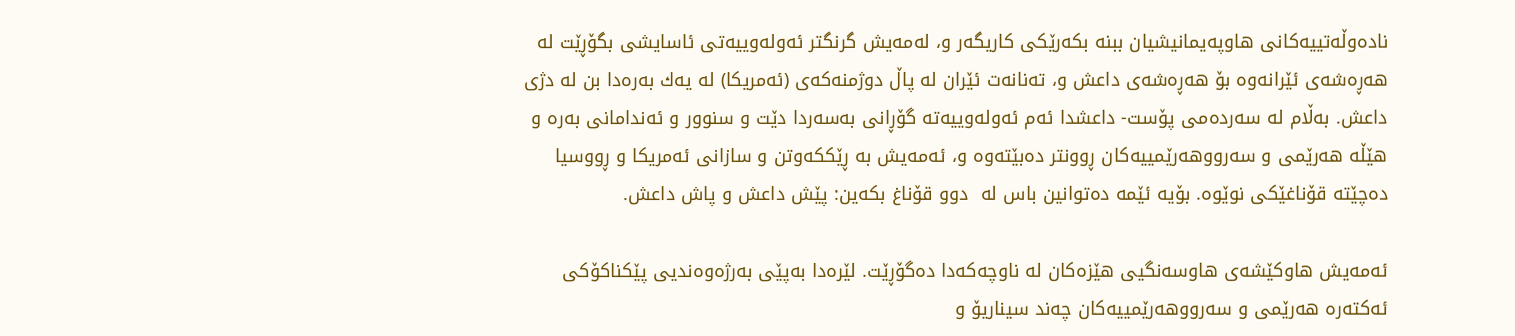ناده‌وڵه‌تییه‌كانی هاوپه‌یمانیشیان ببنه‌ بكه‌رێكی كاریگه‌ر و، له‌مه‌یش گرنگتر ئه‌وله‌وییه‌تی ئاسایشی بگۆڕێت له‌ هه‌ڕه‌شه‌ی ئێرانه‌وه‌ بۆ هه‌ڕه‌شه‌ی داعش و، ته‌نانه‌ت ئێران له ‌پاڵ دوژمنه‌كه‌ی (ئه‌مریكا) له ‌یه‌ك به‌ره‌دا بن له‌ دژی داعش. به‌ڵام له‌ سه‌رده‌می پۆست- داعشدا ئه‌م ئه‌وله‌وییه‌ته‌ گۆڕانی به‌سه‌ردا دێت و سنوور و ئەندامانی به‌ره‌ و هێڵه هه‌رێمی و سه‌رووهه‌رێمییه‌‌كان ڕوونتر ده‌بێته‌وه‌ و، ئه‌مه‌یش به‌ ڕێككه‌وتن و سازانی ئه‌مریكا و ڕووسیا ده‌چێته‌ قۆناغێكی نوێوه‌. بۆیه‌ ئێمه‌ ده‌توانین باس له‌  دوو قۆناغ بكه‌ین: پێش داعش و پاش داعش.

ئه‌مه‌یش هاوكێشه‌ی هاوسه‌نگیی هێزه‌كان له‌ ناوچه‌كه‌دا ده‌گۆڕێت. لێره‌دا به‌پێی به‌رژه‌وه‌ندیی پێكناكۆكی ئه‌كته‌ره‌ هه‌رێمی و سه‌رووهه‌رێمییه‌كان چه‌ند سیناریۆ و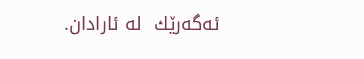ئه‌گه‌رێك  له ‌ئارادان‌.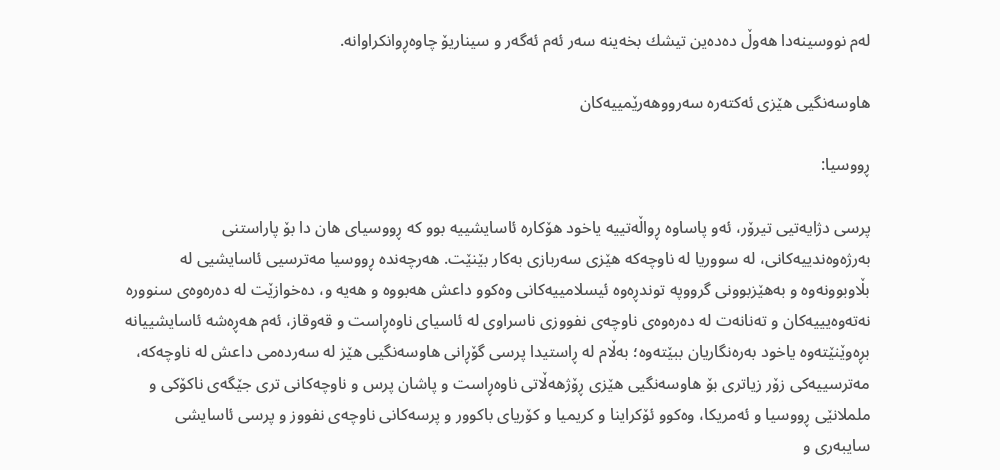له‌م نووسینه‌دا هه‌وڵ ده‌ده‌ین تیشك بخه‌ینه‌ سه‌ر ئه‌م ئه‌گه‌ر و سیناریۆ چاوه‌ڕوانكراوانه‌.

هاوسه‌نگیی هێزی ئه‌كته‌ره‌ سه‌رووهه‌رێمییه‌كان

ڕووسیا:

پرسی دژایه‌تیی تیرۆر، ئه‌و پاساوه‌ ڕواڵه‌تییه‌ یاخود هۆكاره‌ ئاسایشییه‌ بوو كه‌ ڕووسیای هان دا بۆ پاراستنی به‌رژه‌وه‌ندییه‌كانی، له‌ سووریا له‌ ناوچه‌كه‌ هێزی سه‌ربازی به‌كار بێنێت. هه‌رچه‌نده‌ ڕووسیا مه‌ترسیی ئاسایشیی له‌ بڵاوبوونه‌وه‌ و به‌هێزبوونی گرووپه‌ توندڕه‌وه‌ ئیسلامییه‌كانی وه‌كوو داعش هه‌بووه‌ و هه‌یه‌ و، ده‌خوازێت له‌ ده‌ره‌وه‌ی سنووره‌ نه‌ته‌وه‌یییه‌كان و ته‌نانه‌ت له‌ ده‌ره‌وه‌ی ناوچه‌ی نفووزی ناسراوی له‌ ئاسیای ناوه‌ڕاست و قه‌وقاز، ئه‌م هه‌ڕه‌شه‌ ئاسایشییانه‌ بڕه‌وێنێته‌وه‌ یاخود به‌ره‌نگاریان ببێته‌وه‌؛ به‌ڵام له‌ ڕاستیدا پرسی گۆڕانی هاوسه‌نگیی هێز له‌ سه‌رده‌می داعش له ‌ناوچه‌كه‌، مه‌ترسییه‌كی زۆر زیاتری بۆ هاوسه‌نگیی هێزی ڕۆژهه‌ڵاتی ناوه‌ڕاست و پاشان پرس و ناوچه‌كانی تری جێگه‌ی ناكۆكی و ململانێی ڕووسیا و ئه‌مریكا، وه‌كوو ئۆكراینا و كریمیا و كۆریای باكوور و پرسه‌كانی ناوچه‌ی نفووز و پرسی ئاسایشی سایبه‌ری و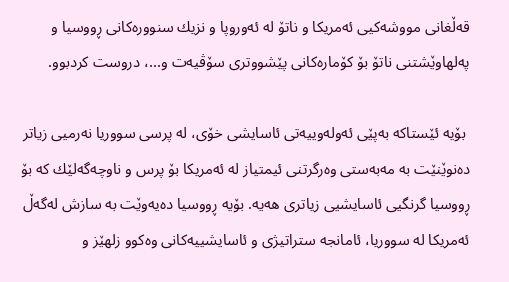قه‌ڵغانی مووشه‌كیی ئه‌مریكا و ناتۆ له‌ ئه‌وروپا و نزیك سنووره‌كانی ڕووسیا و په‌لهاوێشتنی ناتۆ بۆ كۆماره‌كانی پێشووتری سۆڤیه‌ت و...، دروست كردبوو.

 بۆیه‌ ئێستاكه‌ به‌پێی ئه‌وله‌وییه‌تی ئاسایشی خۆی، له‌ پرسی سووریا نه‌رمیی زیاتر ده‌‌نوێنێت به‌ مه‌به‌ستی وه‌رگرتنی ئیمتیاز له ئه‌مریكا ‌بۆ پرس و ناوچه‌گه‌لێك كه‌ بۆ ڕووسیا گرنگیی ئاسایشیی زیاتری هه‌یه‌. بۆیه‌ ڕووسیا ده‌یه‌وێت به‌ سازش له‌گه‌ڵ ئه‌مریكا له‌ سووریا، ئامانجه‌ ستراتیژی و ئاسایشییه‌كانی وه‌كوو زلهێز و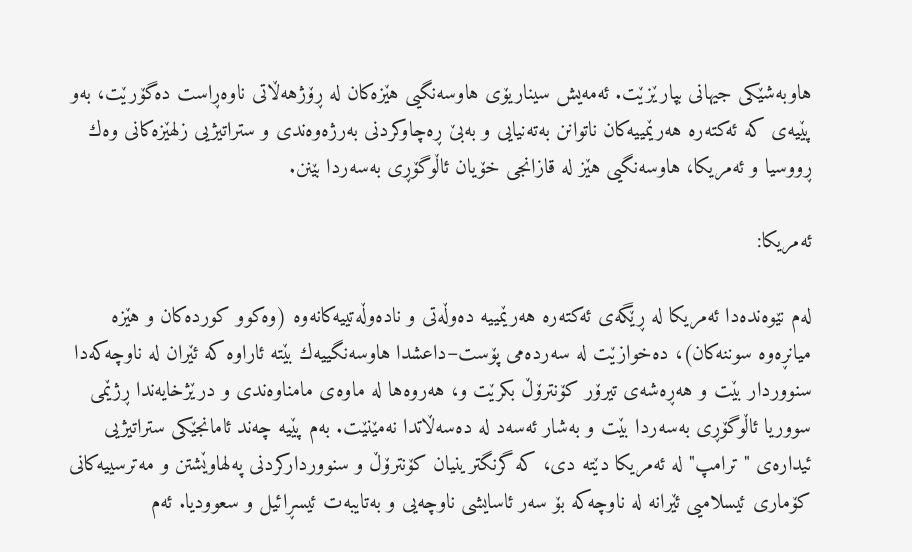هاوبه‌شێكی جیهانی بپارێزێت. ئه‌مه‌یش سیناریۆی هاوسه‌نگیی هێزه‌كان له‌ ڕۆژهه‌ڵاتی ناوه‌ڕاست ده‌گۆرێت، به‌و پێیه‌ی كه‌ ئه‌كته‌ره‌ هه‌رێمییه‌كان ناتوانن به‌ته‌نیایی و به‌بێ ڕه‌چاوكردنی به‌رژه‌وه‌ندی و ستراتیژیی زلهێزه‌كانی وه‌ك ڕووسیا و ئه‌مریكا، هاوسه‌نگیی هێز له‌ قازانجی خۆیان ئاڵوگۆڕی به‌سه‌ردا بێنن.

ئه‌مریكا:

له‌م نێوه‌نده‌دا ئه‌مریكا له ‌ڕێگه‌ی ئه‌كته‌ره‌ هه‌رێمییه‌ ده‌وڵه‌تی و ناده‌وڵه‌تییه‌كانه‌وه‌ (وه‌كوو كورده‌كان و هێزه‌ میانڕه‌وه‌ سوننه‌كان)، ده‌خوازێت له‌ سه‌رده‌می پۆست–داعشدا هاوسه‌نگییه‌ك بێته‌ ئاراوه‌ كه‌ ئێران له‌ ناوچه‌كه‌دا سنووردار بێت و هه‌ڕه‌شه‌ی تیرۆر كۆنترۆڵ بكرێت و، هه‌روه‌ها له‌ ماوه‌ی مامناوه‌ندی و درێژخایه‌ندا ڕژێمی سووریا ئاڵوگۆڕی به‌سه‌ردا بێت و به‌شار ئه‌سه‌د له‌ ده‌سه‌ڵاتدا نه‌مێنێت. به‌م پێیه‌ چه‌ند ئامانجێكی ستراتیژیی ئیداره‌ی "ترامپ" له‌ ئه‌مریكا دێته‌ دی، كه‌ گرنگترینیان كۆنترۆڵ و سنوورداركردنی په‌لهاوێشتن و مه‌ترسییه‌كانی كۆماری ئیسلامیی ئێرانه‌ له‌ ناوچه‌كه‌ بۆ سه‌ر ئاسایشی ناوچه‌یی و به‌تایبه‌ت ئیسڕائیل و سعوودیا. ئه‌م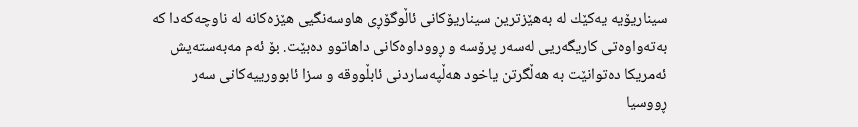سیناریۆیه‌ یه‌كێك له‌ به‌هێزترین سیناریۆكانی ئاڵوگۆڕی هاوسه‌نگیی هێزه‌كانه‌ له‌ ناوچه‌كه‌دا كه‌ به‌ته‌واوه‌تی كاریگه‌ریی له‌سه‌ر پرۆسه‌ و ڕووداوه‌كانی داهاتوو ده‌بێت. بۆ ئه‌م مه‌به‌سته‌یش ئه‌مریكا دەتوانێت بە هەڵگرتن یاخود هەڵپەساردنی ئابڵووقه‌ و سزا ئابوورییه‌كانی سەر ڕووسیا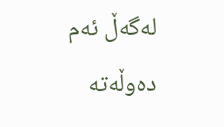له‌گه‌ڵ ئەم دەوڵەتە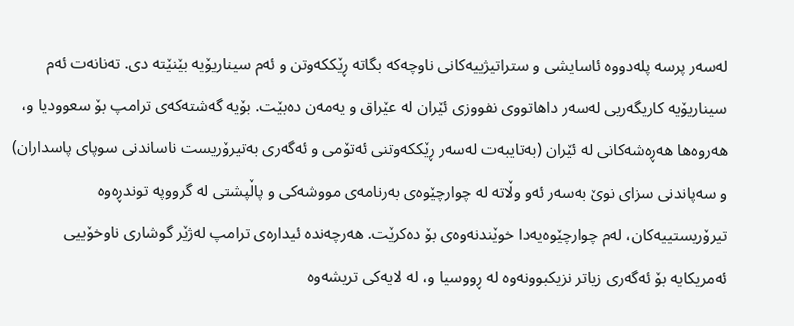له‌سه‌ر پرسه‌ پله‌دووه‌ ئاسایشی و ستراتیژییه‌كانی ناوچەكە بگاتە ڕێككەوتن و ئه‌م سیناریۆیه‌ بێنێته‌ دی. ته‌نانه‌ت ئه‌م سیناریۆیه‌ كاریگه‌ریی له‌سه‌ر داهاتووی نفووزی ئێران له‌ عێراق و یه‌مه‌ن ده‌بێت. بۆیه‌ گه‌شته‌كه‌ی ترامپ بۆ سعوودیا و، هه‌روه‌ها هه‌ڕه‌شه‌كانی له‌ ئێران (به‌تایبه‌ت له‌سه‌ر ڕێككه‌وتنی ئه‌تۆمی و ئه‌گه‌ری به‌تیرۆریست ناساندنی سوپای پاسداران) و سه‌پاندنی سزای نوێ به‌سه‌ر ئه‌و وڵاته‌ له‌ چوارچێوه‌ی به‌رنامه‌ی مووشه‌كی و پاڵپشتی له‌ گرووپه‌ توندڕه‌وه‌ تیرۆریستییه‌كان، له‌م چوارچێوه‌یه‌دا خوێندنه‌وه‌ی بۆ ده‌كرێت. هه‌رچه‌نده‌ ئیداره‌ی ترامپ له‌ژێر گوشاری ناوخۆییی ئه‌مریكایه‌ بۆ ئه‌گه‌ری زیاتر نزیكبوونه‌وه‌ له‌ ڕووسیا‌ و، له ‌لایه‌كی تریشه‌وه‌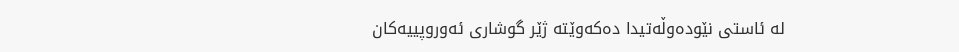له‌ ئاستی نێوده‌وڵه‌تیدا ده‌كه‌وێته‌ ژێر گوشاری ئه‌وروپییه‌كان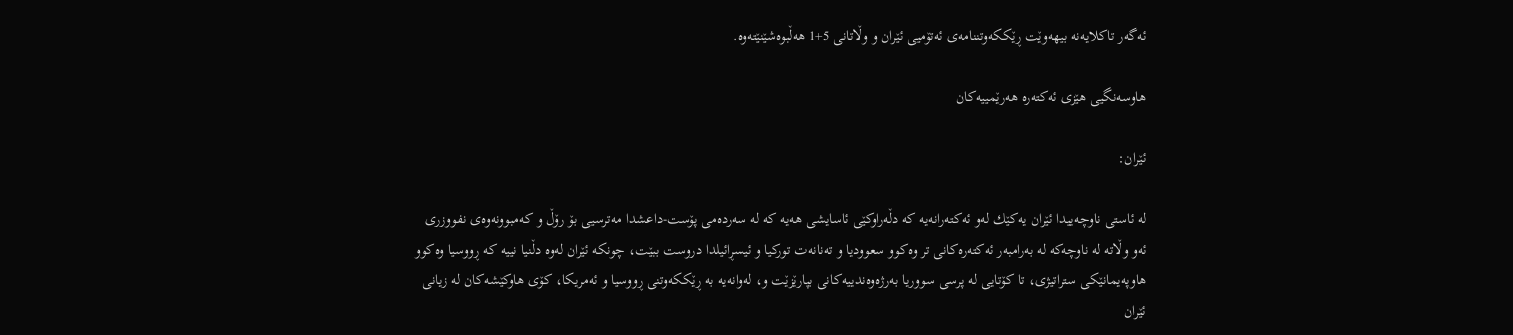ئه‌گه‌ر تاكلایه‌نه‌ بیهه‌وێت ڕێككه‌وتننامه‌ی ئه‌تۆمیی ئێران و وڵاتانی 5+1 هه‌ڵبوه‌شێنێته‌وه‌.

هاوسه‌نگیی هێزی ئه‌كته‌ره‌ هه‌رێمییه‌كان

ئێران:

له‌ ئاستی ناوچه‌ییدا ئێران یه‌كێك له‌و ئه‌كته‌ر‌انه‌یه‌ كه‌ دڵەراوكێی ئاسایشی هەیە كە لە سه‌رده‌می پۆست-داعشدا مه‌ترسیی بۆ رۆڵ و كەمبوونەوەی نفووزری ئه‌و وڵاته‌ لە ناوچەكە له‌ به‌رامبه‌ر ئه‌كته‌ره‌كانی تر وه‌كوو سعوودیا و ته‌نانه‌ت توركیا و ئیسڕائیلدا دروست ببێت‌، چونكه‌ ئێران له‌وه‌ دڵنیا نییه‌ كه‌ ڕووسیا وه‌كوو هاوپه‌یمانێكی ستراتیژی، تا كۆتایی له‌ پرسی سووریا به‌رژه‌وه‌ندییه‌كانی بپارێزێت و، له‌وانه‌یه‌ به‌ ڕێككه‌وتنی ڕووسیا و ئه‌مریكا، كۆی هاوكێشه‌كان له‌ زیانی ئێران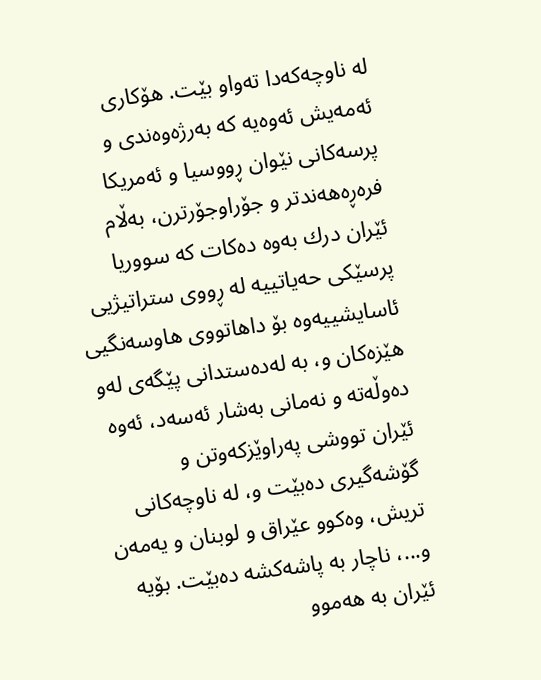له ‌ناوچه‌كه‌دا ته‌واو بێت. هۆكاری ئه‌مه‌یش ئه‌وه‌یه‌ كه‌ به‌رژه‌وه‌ندی و پرسه‌كانی نێوان ڕووسیا و ئه‌مریكا فره‌ڕه‌هه‌ندتر و جۆراوجۆرترن، به‌ڵام ئێران درك به‌وه‌ ده‌كات كه‌ سووریا پرسێكی حه‌یاتییه‌ له ‌ڕووی ستراتیژیی ئاسایشییه‌وه‌ بۆ داهاتووی هاوسه‌نگیی هێزه‌كان و، به‌ له‌ده‌ستدانی پێگه‌ی له‌و ده‌وڵه‌ته‌ و نه‌مانی به‌شار ئه‌سه‌د، ئه‌وه‌ ئێران تووشی په‌راوێزكه‌وتن و گۆشه‌گیری ده‌بێت و، له‌ ناوچه‌كانی تریش، وه‌كوو عێراق و لوبنان و یه‌مه‌ن و...، ناچار به‌ پاشه‌كشه‌ ده‌بێت. بۆیه‌ ئێران به‌ هه‌موو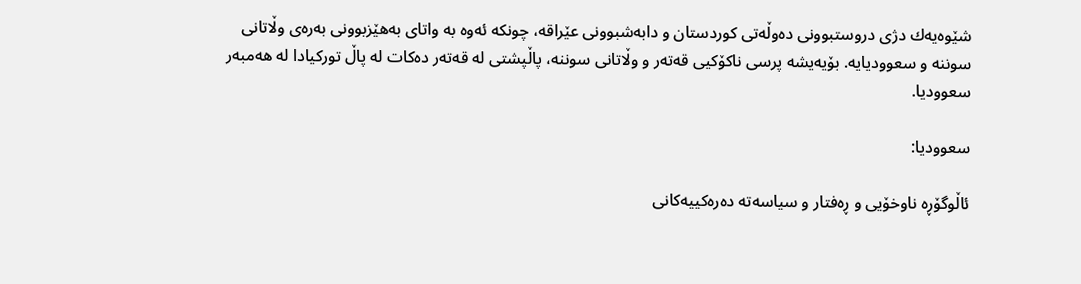شێوه‌یه‌ك دژی دروستبوونی ده‌وڵه‌تی كوردستان و دابه‌شبوونی عێراقه‌، چونكه‌ ئه‌وه‌ به‌ واتای به‌هێزبوونی به‌ره‌ی وڵاتانی سوننه‌ و سعوودیایه‌. بۆیه‌یشه‌ پرسی ناكۆكیی قه‌ته‌ر و وڵاتانی سو‌ننه،‌ پاڵپشتی له‌ قه‌ته‌ر ده‌كات له‌ پاڵ توركیادا له‌ هه‌مبه‌ر سعوودیا.

سعوودیا:

ئاڵوگۆڕه‌ ناوخۆیی و ڕه‌فتار و سیاسه‌ته‌ ده‌ره‌كییه‌كانی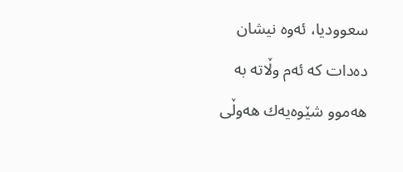سعوودیا، ئه‌وه‌ نیشان ده‌دات كه‌ ئه‌م وڵاته‌ به‌ هه‌موو شێوه‌یه‌ك هه‌وڵی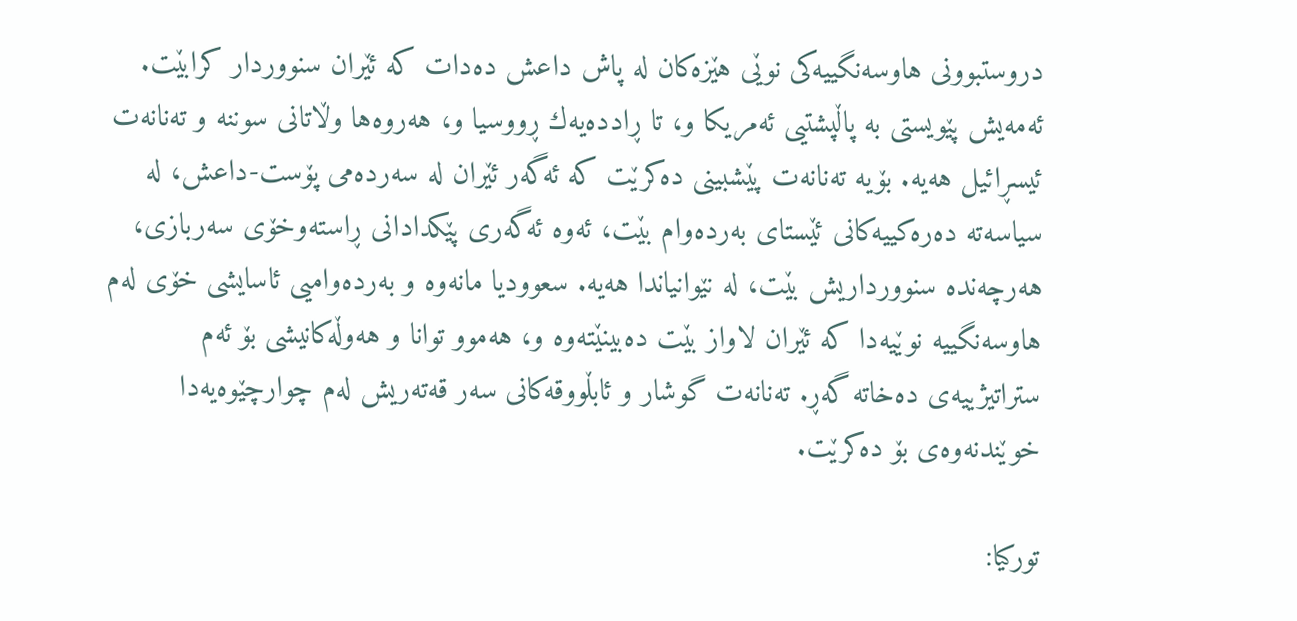دروستبوونی هاوسه‌نگییه‌كی نوێی هێزه‌كان له‌ پاش داعش ده‌دات كه‌ ئێران سنووردار كرابێت. ئه‌مه‌یش پێویستی به‌ پاڵپشتیی ئه‌مریكا و، تا ڕادده‌یه‌ك ڕووسیا و، هه‌روه‌ها وڵاتانی سوننه‌ و ته‌نانه‌ت ئیسڕائیل هه‌یه‌. بۆیه‌ ته‌نانه‌ت پێشبینی ده‌كرێت كه‌ ئه‌گه‌‌ر ئێران له‌ سه‌رده‌می پۆست-داعش، له‌ سیاسه‌ته‌ ده‌ره‌كییه‌كانی ئێستای به‌رده‌وام بێت، ئه‌وه‌ ئه‌گه‌ری پێكدادانی ڕاسته‌وخۆی سه‌ربازی، هه‌رچه‌نده‌ سنوورداریش بێت، له‌ نێوانیاندا هه‌یه‌. سعوودیا مانه‌وه و‌ به‌رده‌وامیی ئاسایشی خۆی له‌م هاوسه‌نگییه‌ نوێیه‌دا كه‌ ئێران لاواز بێت ده‌بینێته‌وه‌ و، هه‌موو توانا و هه‌وڵه‌كانیشی بۆ ئه‌م ستراتیژییه‌ی ده‌خاته‌ گه‌ڕ. ته‌نانه‌ت گوشار و ئابڵووقه‌كانی سه‌ر قه‌ته‌ریش له‌م چوارچێوه‌یه‌دا خوێندنه‌وه‌ی بۆ ده‌كرێت.

توركیا: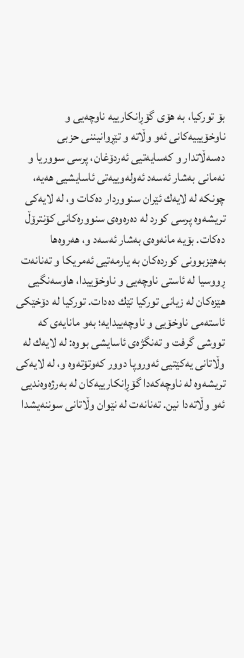بۆ توركیا، به‌ هۆی گۆڕانكارییه‌ ناوچه‌یی و ناوخۆیییه‌كانی ئه‌و وڵاته‌ و تێڕوانیننی حزبی ده‌سه‌ڵاتدار و كه‌سایه‌تیی ئه‌ردۆغان، پرسی سووریا و نه‌مانی به‌شار ئه‌سه‌د ئه‌وله‌وییه‌تی ئاسایشیی هه‌یه‌، چونكه‌ له ‌لایه‌ك ئێران سنووردار ده‌كات و، له ‌لایه‌كی تریشه‌وه‌ پرسی كورد له‌ ده‌ره‌وه‌ی سنووره‌كانی كۆنترۆڵ ده‌كات. بۆیه‌ مانه‌وه‌ی به‌شار ئه‌سه‌د و، هه‌روه‌ها به‌هێزبوونی كورده‌كان به‌ یارمه‌تیی ئه‌مریكا و ته‌نانه‌ت ڕووسیا له‌ ئاستی ناوچه‌یی و ناوخۆییدا، هاوسه‌نگیی هێزه‌كان له‌ زیانی توركیا تێك ده‌دات. توركیا له‌ دۆخێكی ئاسته‌می ناوخۆیی و ناوچه‌ییدایه‌؛ به‌و مانایه‌ی‌ كه‌ تووشی گرفت و ته‌نگژه‌ی ئاسایشی بووه‌: له ‌لایه‌ك له‌ وڵاتانی یه‌كێتیی ئه‌و‌روپا دوور كه‌وتۆته‌وه‌ و، له ‌لایه‌كی تریشه‌وه‌ له‌ ناوچه‌كه‌دا گۆڕانكارییه‌كان له‌ به‌رژه‌وه‌ندیی ئه‌و وڵاته‌دا‌ نین. ته‌نانه‌ت له‌ نێوان وڵاتانی سوننه‌یشدا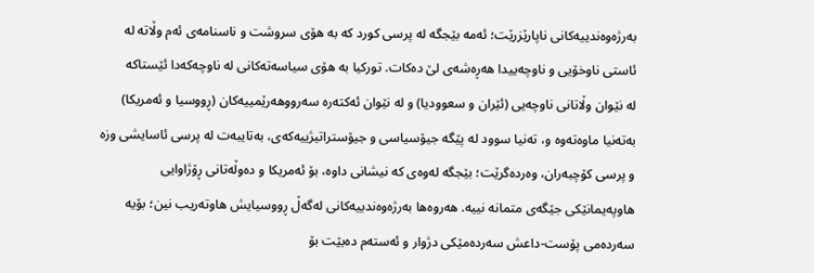به‌رژه‌وه‌ندییه‌كانی ناپارێزرێت؛ ئه‌مه‌ بێجگه‌ له‌ پرسی كورد كه‌ به‌ هۆی سروشت و ناسنامه‌ی ئه‌م وڵاته‌ له‌ ئاستی ناوخۆیی و ناوچه‌ییدا هه‌ڕه‌شه‌ی لێ ده‌كات. توركیا به‌ هۆی سیاسه‌ته‌كانی له‌ ناوچه‌كه‌دا ئێستاكه‌ له ‌نێوان وڵاتانی ناوچه‌یی (ئێران و سعوودیا) و له‌ نێوان ئه‌كته‌ره‌ سه‌رووهه‌رێمییه‌كان (ڕووسیا و ئه‌مریكا) به‌ته‌نیا ماوه‌ته‌وه‌ و، ته‌نیا سوود له‌ پێگه‌ جیۆسیاسی و جیۆستراتیژییه‌كه‌ی، به‌تایبه‌ت له‌ پرسی ئاسایشی وزه‌ و پرسی كۆچبه‌ران، وه‌رده‌گرێت؛ بێجگه‌ له‌وه‌ی كه‌ نیشانی داوه‌،‌ بۆ ئه‌مریكا و ده‌وڵه‌تانی ڕۆژاوایی هاوپه‌یمانێكی جێگه‌ی متمانه‌ نییه. هه‌روه‌ها به‌رژه‌وه‌ندییه‌كانی له‌گه‌ڵ ڕووسیایش هاوته‌ریب نین؛ بۆیه‌ سه‌رده‌می پۆست-داعش سه‌رده‌مێكی دژوار و ئه‌سته‌م ده‌بێت بۆ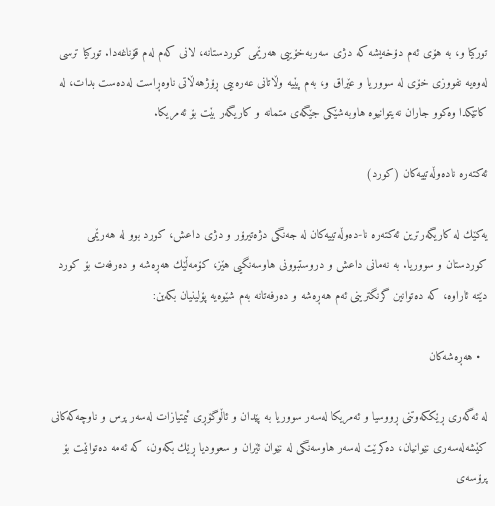توركیا و، به‌ هۆی ئه‌م دۆخه‌یشه‌ كه‌ دژی سه‌ربه‌خۆییی هه‌رێمی كوردستانه،‌ لانی كه‌م له‌م قۆناغه‌دا. توركیا ترسی له‌وه‌‌یه‌ نفووزی خۆی له‌ سووریا و عێراق و، به‌م پێیه‌ وڵاتانی عه‌ره‌بیی ڕۆژهه‌ڵاتی ناوه‌ڕاست له‌ده‌ست بدات، له‌ كاتێكدا وه‌كوو جاران نه‌یتوانیوه‌ هاوبه‌شێكی جێگه‌ی متمانه‌ و كاریگه‌ر بێت بۆ ئه‌مریكا.

ئه‌كته‌ره‌ ناده‌وڵه‌تییه‌كان (كورد)

یه‌كێك له‌ كاریگه‌رترین ئه‌كته‌ره‌ نا-ده‌وڵه‌تییه‌كان له‌ جه‌نگی دژه‌تیرۆر و دژی داعش، كورد بوو له‌ هه‌رێمی كوردستان و سووریا. به‌ نه‌مانی داعش و دروستبوونی هاوسه‌نگیی هێز، كۆمه‌ڵێك هه‌ڕه‌شه‌ و ده‌رفه‌ت بۆ كورد دێته‌ ئاراوه‌، كه‌ ده‌توانین گرنگترینی ئه‌م هه‌ڕه‌شه‌ و ده‌رفه‌تانه ‌به‌م شێوه‌یه‌ پۆلینیان بكه‌ین:

  • هه‌ڕه‌شه‌كان

له‌ ئه‌گه‌ری ڕێككه‌وتنی ڕووسیا و ئه‌مریكا له‌سه‌ر سووریا به‌ پێدان و ئاڵوگۆڕی ئیمتیازات له‌سه‌ر پرس و ناوچه‌كه‌كانی كێشه‌له‌سه‌ری نێوانیان، ده‌كرێت له‌سه‌ر هاوسه‌نگی له‌ نێوان ئێران و سعوودیا ڕێك بكه‌ون، كه‌ ئه‌مه‌ ده‌توانێت بۆ پرۆسه‌ی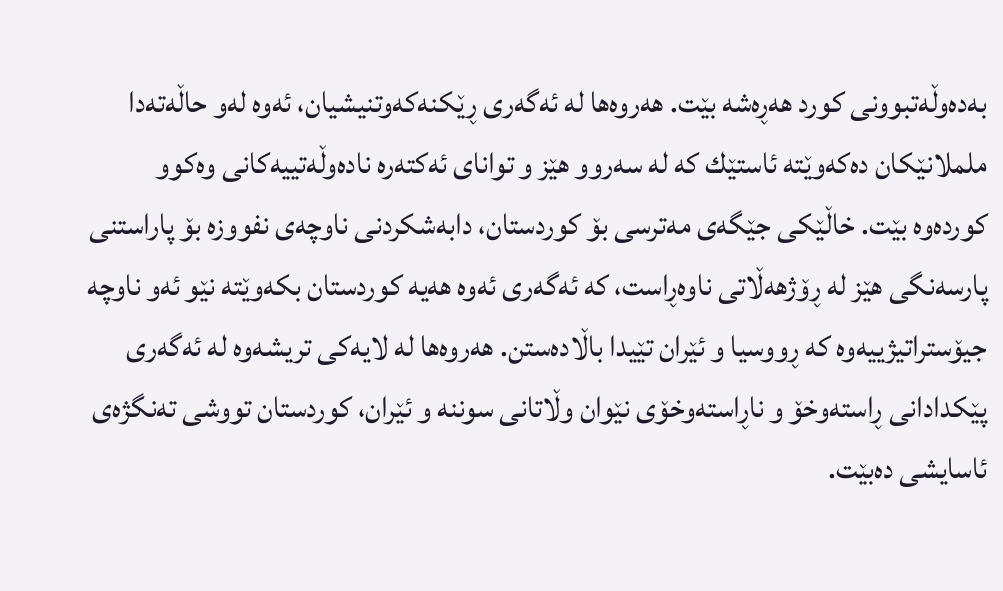به‌ده‌وڵه‌تبوونی كورد هه‌ڕه‌شه‌ بێت. هه‌روه‌ها له‌ ئه‌گه‌ری ڕێكنه‌كه‌وتنیشیان، ئه‌وه‌ له‌و حاڵه‌ته‌دا ململانێكان ده‌كه‌وێته‌ ئاستێك كه‌ له ‌سه‌روو هێز و توانای ئه‌كته‌ره‌ ناده‌وڵه‌تییه‌كانی وه‌كوو كورده‌وه‌ بێت. خاڵێكی جێگه‌ی مه‌ترسی بۆ كوردستان، دابه‌شكردنی ناوچه‌ی نفووزه‌ بۆ پاراستنی پارسه‌نگی هێز له‌ ڕۆژهه‌ڵاتی ناوه‌ڕاست، كه‌ ئەگەری ئەوە هەیە كوردستان بكەوێتە‌ نێو ئه‌و ناوچه‌ جیۆستراتیژییەوە كه‌ ڕووسیا و ئێران تێیدا باڵاده‌ستن. هه‌روه‌ها له ‌لایه‌كی تریشه‌وه‌ له‌ ئه‌گه‌ری پێكدادانی ڕاسته‌وخۆ و ناڕاسته‌وخۆی نێوان وڵاتانی سوننه‌ و ئێران، كوردستان تووشی ته‌نگژه‌ی ئاسایشی ده‌بێت.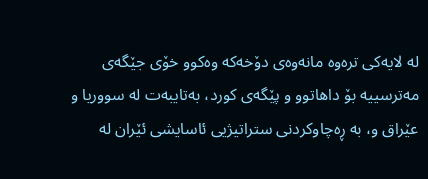له ‌لایه‌كی تره‌وه‌ مانه‌وه‌ی دۆخه‌كه‌ وه‌كوو خۆی جێگه‌ی مه‌ترسییه‌ بۆ داهاتوو و پێگه‌ی كورد، به‌تایبه‌ت له‌ سووریا و عێراق و، به‌ ڕه‌چاوكردنی ستراتیژیی ئاسایشی ئێران له‌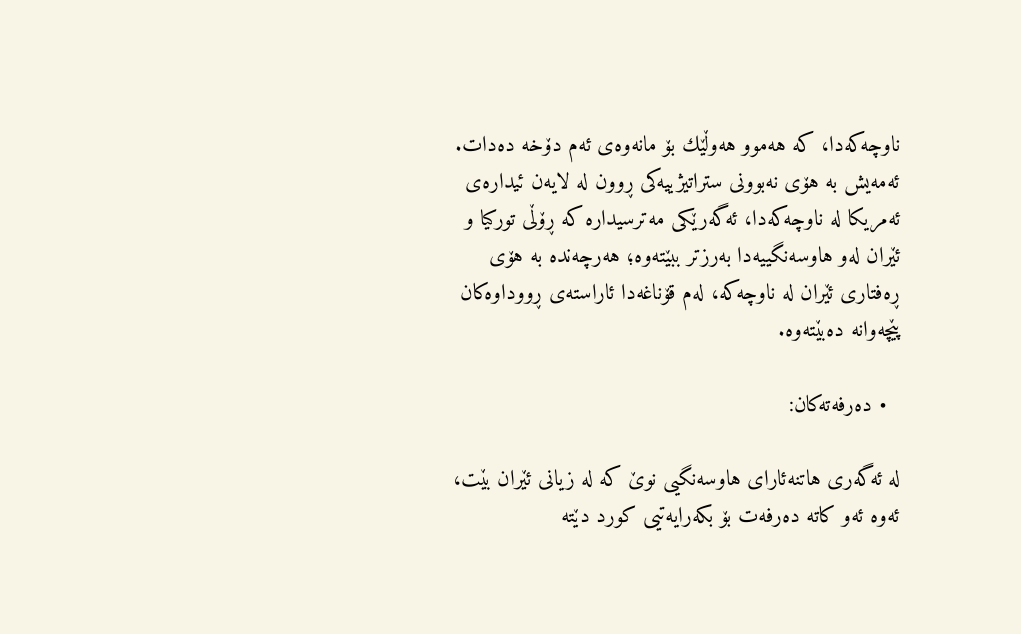ناوچه‌كه‌دا، كه‌ هه‌موو هه‌وڵێك بۆ مانه‌وه‌ی ئه‌م دۆخه‌ ده‌دات. ئه‌مه‌یش به‌ هۆی نه‌بوونی ستراتیژییه‌كی ڕوون له ‌لایه‌ن ئیداره‌ی ئه‌مریكا له‌ ناوچه‌كه‌دا، ئه‌گه‌رێكی مه‌ترسیداره‌ كه‌ ڕۆڵی توركیا و ئێران له‌و هاوسه‌نگییه‌دا به‌رزتر ببێته‌وه‌؛ هه‌رچه‌نده‌ به‌ هۆی ڕه‌فتاری ئێران له‌ ناوچه‌كه‌، له‌م قۆناغه‌دا ئاراسته‌ی ڕووداوه‌كان پێچه‌وانه‌ ده‌بێته‌وه‌.

  • ده‌رفه‌ته‌كان:

له‌ ئه‌گه‌ری هاتنه‌ئارای هاوسه‌نگیی نوێ كه‌ له‌ زیانی ئێران بێت، ئه‌وه‌ ئه‌و كاته‌ ده‌رفه‌ت بۆ بكه‌رایه‌تیی كورد دێته‌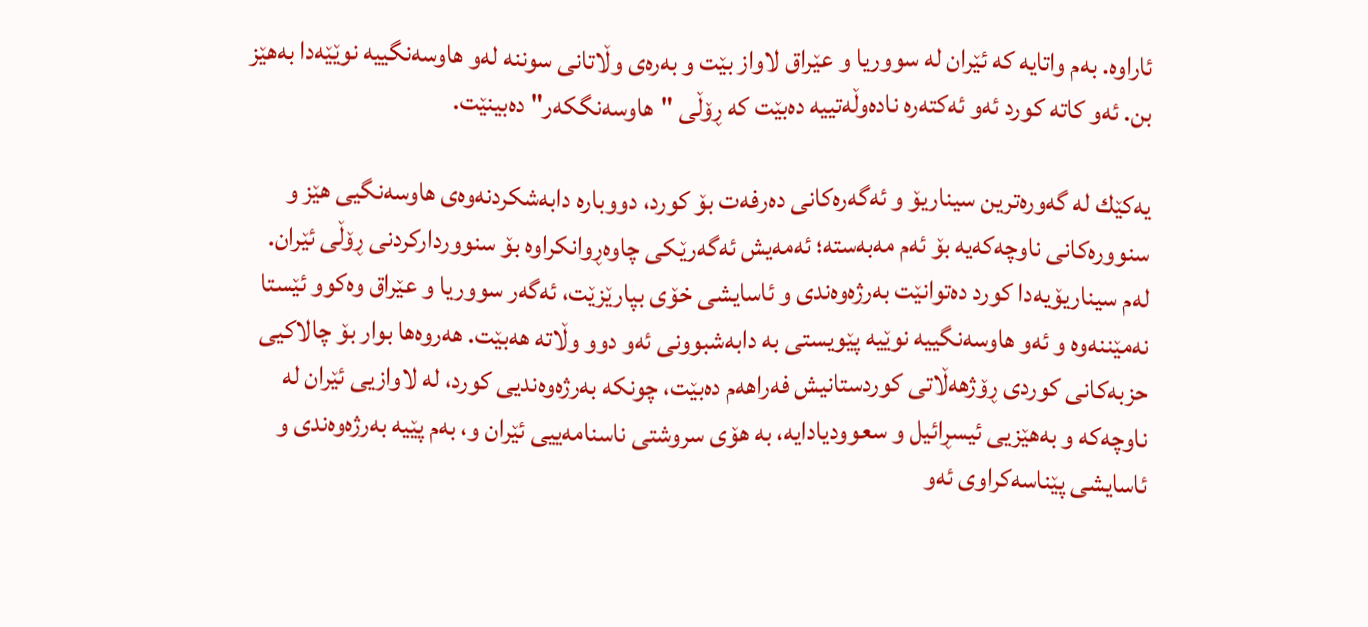ئاراوه‌. به‌م واتایه‌ كه‌ ئێران له‌ سووریا و عێراق لاواز بێت و به‌ره‌ی وڵاتانی سوننه‌ له‌و هاوسه‌نگییه‌ نوێێه‌دا به‌هێز بن. ئه‌و كاته‌ كورد ئه‌و ئه‌كته‌ره‌ ناده‌وڵه‌تییه‌ ده‌بێت كه‌ ڕۆڵی "هاوسه‌نگكه‌ر" ده‌بینێت.

یه‌كێك له‌ گه‌وره‌ترین سیناریۆ و ئه‌گه‌ره‌كانی ده‌رفه‌ت بۆ كورد، دووباره‌ دابه‌شكردنه‌وه‌ی هاوسه‌نگیی هێز و سنووره‌كانی ناوچه‌كه‌یه‌ بۆ ئه‌م مه‌به‌سته‌؛ ئه‌مه‌یش ئه‌گه‌رێكی چاوه‌ڕوانكراوه‌ بۆ سنوورداركردنی ڕۆڵی ئێران. له‌م سیناریۆیه‌دا كورد ده‌توانێت به‌رژه‌وه‌ندی و ئاسایشی خۆی بپارێزێت، ئه‌گه‌ر سووریا و عێراق وه‌كوو ئێستا نه‌مێننه‌وه‌ و ئه‌و هاوسه‌نگییه‌ نوێیه‌ پێویستی به‌ دابه‌شبوونی ئه‌و دوو وڵاته‌ هه‌بێت. هه‌روه‌ها بوار بۆ چالاكیی حزبه‌كانی كوردی ڕۆژهه‌ڵاتی كوردستانیش فه‌راهه‌م ده‌بێت، چونكه‌ به‌رژه‌وه‌ندیی كورد، له‌ لاوازیی ئێران له‌ ناوچه‌كه‌ و به‌هێزیی ئیسڕائیل و سعوودیادایه‌، به‌ هۆی سروشتی ناسنامه‌ییی ئێران و، به‌م پێیه‌ به‌رژه‌وه‌ندی و ئاسایشی پێناسه‌كراوی ئه‌و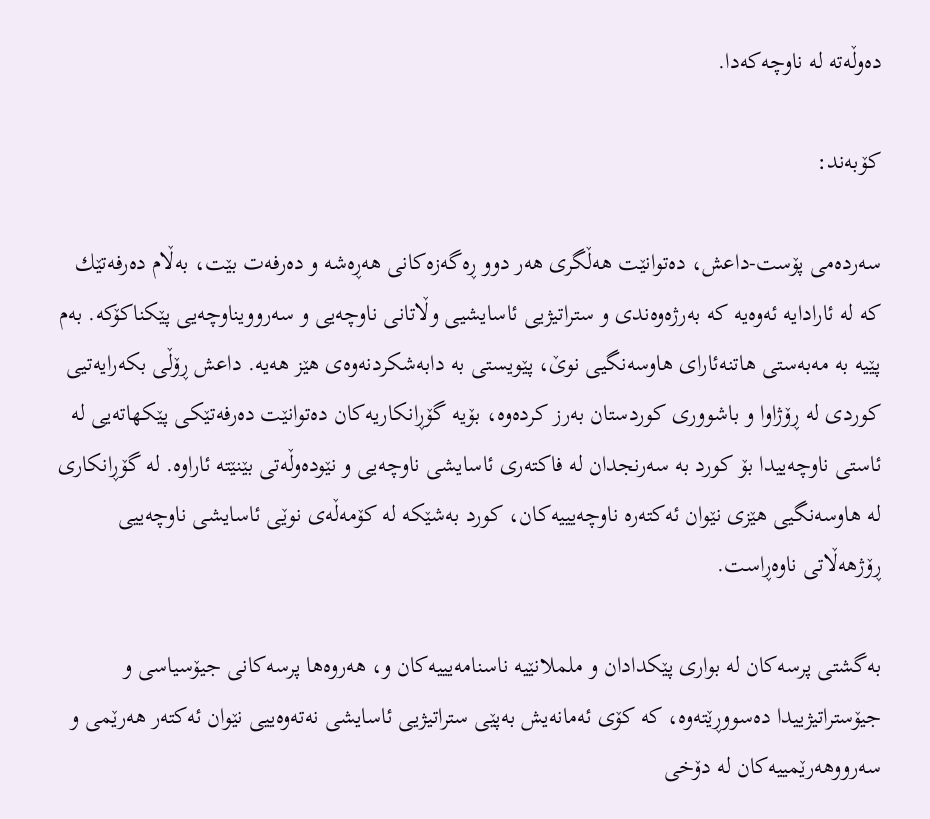ده‌وڵه‌ته‌ له‌ ناوچه‌كه‌دا.

كۆبه‌ند:

سه‌رده‌می پۆست-داعش، ده‌توانێت هه‌ڵگری هه‌ر دوو ڕه‌گه‌زه‌كانی هه‌ڕه‌شه‌ و ده‌رفه‌ت بێت، به‌ڵام ده‌رفه‌تێك كه‌ له‌ ئارادایه‌ ئه‌وه‌یه‌ كه‌ به‌رژه‌وه‌ندی و ستراتیژیی ئاسایشیی وڵاتانی ناوچه‌یی و سه‌روویناوچه‌یی پێكناكۆكه‌. به‌م پێیه‌ به‌ مه‌به‌ستی هاتنه‌ئارای هاوسه‌نگیی نوێ، پێویستی به‌ دابه‌شكردنه‌وه‌ی هێز هه‌یه‌. داعش ڕۆڵی بكه‌رایه‌تیی كوردی له‌ ڕۆژاوا و باشووری كوردستان‌ به‌رز كرده‌وه‌، بۆیه‌ گۆڕانكاریه‌كان ده‌توانێت ده‌رفه‌تێكی پێكهاته‌یی له‌ ئاستی ناوچه‌ییدا بۆ كورد به‌ سه‌رنجدان له‌ فاكته‌ری ئاسایشی ناوچه‌یی و نێوده‌وڵه‌تی بێنێته‌ ئاراوه‌. له‌ گۆڕانكاری له‌ هاوسه‌نگیی هێزی نێوان ئه‌كته‌ره‌ ناوچه‌یییه‌كان، كورد به‌شێكه‌ له‌ كۆمه‌ڵه‌ی نوێی ئاسایشی ناوچه‌ییی ڕۆژهه‌ڵاتی ناوه‌ڕاست.

به‌گشتی پرسه‌كان له‌ بواری پێكدادان و ململانێیه‌ ناسنامه‌یییه‌كان و، هه‌روه‌ها پرسه‌كانی جیۆسیاسی و جیۆستراتیژییدا ده‌سووڕێته‌وه‌، كه‌ كۆی ئه‌مانه‌یش به‌پێی ستراتیژیی ئاسایشی نه‌ته‌وه‌ییی نێوان ئه‌كته‌ر هه‌رێمی و سه‌رووهه‌رێمییه‌كان له‌ دۆخی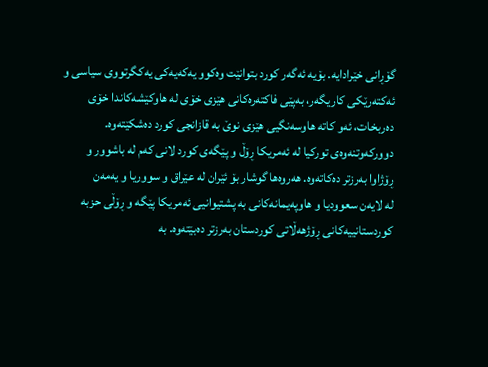گۆڕانی خێرادایه‌. بۆیه‌ ئه‌گه‌ر كورد بتوانێت وه‌كوو یه‌كه‌یه‌كی یه‌كگرتووی سیاسی و ئه‌كته‌رێكی كاریگه‌ر، به‌پێی فاكته‌ره‌كانی هێزی خۆی له‌ هاوكێشه‌كاندا خۆی ده‌ربخات، ئه‌و كاته‌ هاوسه‌نگیی هێزی نوێ به‌ قازانجی كورد ده‌شكێته‌وه‌. دووركه‌وتنه‌وه‌ی توركیا له‌ ئه‌مریكا ڕۆڵ و پێگه‌ی كورد لانی كه‌م له‌ باشوور و ڕۆژاوا به‌رزتر ده‌كاته‌وه‌. هەروەها گوشار بۆ ئێران له‌ عێراق و سووریا و یه‌مه‌ن له ‌لایه‌ن سعوودیا و هاوپه‌یمانه‌كانی به‌ پشتیوانیی ئەمریكا پێگه‌ و ڕۆڵی حزبه‌ كوردستانییه‌كانی ڕۆژهه‌ڵاتی كوردستان به‌رزتر ده‌بێته‌وه‌‌. به‌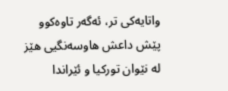واتایه‌كی تر، ئه‌گه‌ر تاوه‌كوو پێش داعش هاوسه‌نگیی هێز له‌ نێوان توركیا و ئێراندا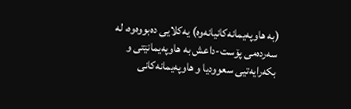(به ‌هاوپه‌یمانه‌كانیانه‌وه‌) یه‌كلایی ده‌بووه‌وه،‌ له‌ سه‌رده‌می پۆست-داعش به‌ هاوپه‌یمانێتی و بكه‌رایه‌تیی سعوودیا و هاوپه‌یمانه‌كانی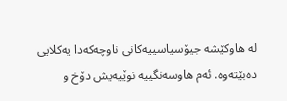له‌ هاوكێشه‌ جیۆسیاسییه‌كانی ناوچه‌كه‌دا یه‌كلایی ده‌بێته‌وه‌. ئه‌م هاوسه‌نگییه‌ نوێیه‌یش دۆخ و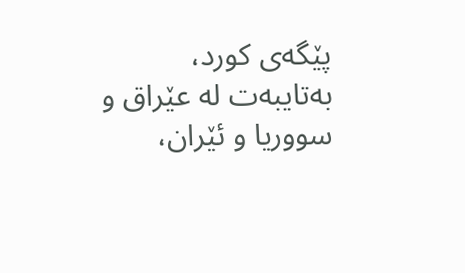پێگه‌ی كورد، به‌تایبه‌ت له‌ عێراق و سووریا و ئێران،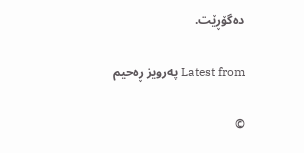ده‌گۆڕێت.

Latest from پەرویز ڕەحیم

©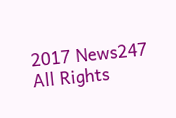2017 News247 All Rights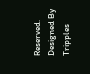Reserved. Designed By Tripples